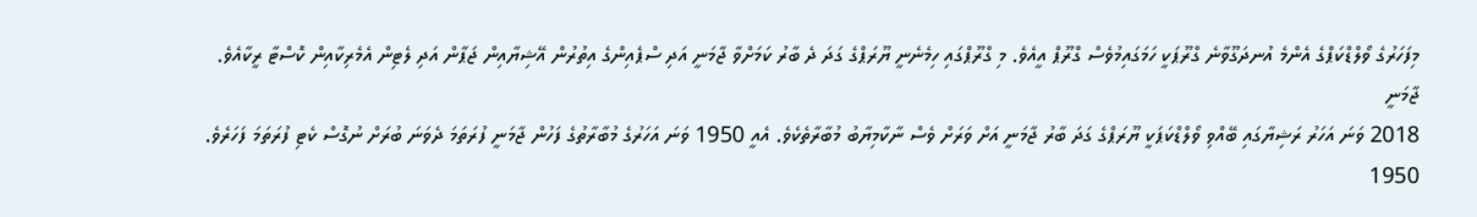މިފަހަރުގެ ވޯލްޑްކަޕްގެ އެންމެ އުނދަގޫވާނެ ގްރޫޕަކީ ހަމަގައިމުވެސް ގްރޫޕް އީއެވެ. މި ގްރޫޕްގައި ހިމެނެނީ ޔޫރަޕްގެ ގަދަ ދެ ބާރު ކަމަށްވާ ޖާމަނީ އަދި ސްޕެއިންގެ އިތުރުން އޭޝިޔާއިން ޖަޕާން އަދި ލެޓިން އެމެރިކާއިން ކޮސްޓާ ރީކާއެވެ.
ޖާމަނީ
2018 ވަނަ އަހަރު ރަޝިޔާގައި ބޭއްވި ވޯލްޑްކަޕަކީ ޔޫރަޕްގެ ގަދަ ބާރު ޖާމަނީ އަށް ވަރަށް ވެސް ނާކާމިޔާބު މުބާރާތެކެވެ. އެއީ 1950 ވަނަ އަހަރުގެ މުބާރާތުގެ ފަހުން ޖާމަނީ ފުރަތަމަ ދެވަނަ ބުރަށް ނުގޮސް ކެޓި ފުރަތަމަ ފަހަރެވެ. 1950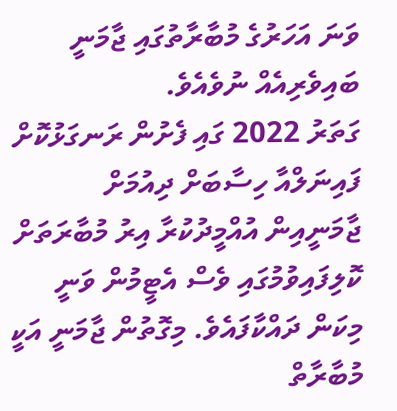ވަނަ އަހަރުގެ މުބާރާތުގައި ޖާމަނީ ބައިވެރިއެއް ނުވެއެވެ.
ގަތަރު 2022 ގައި ފެށުން ރަނގަޅުކޮށް ފައިނަލްއާ ހިސާބަށް ދިއުމަށް ޖާމަނީއިން އުއްމީދުކުރާ އިރު މުބާރަތަށް ކޮލިފައިވުމުގައި ވެސް އެޓީމުން ވަނީ މިކަން ދައްކާފައެވެ. މިގޮތުން ޖާމަނީ އަކީ މުބާރާތް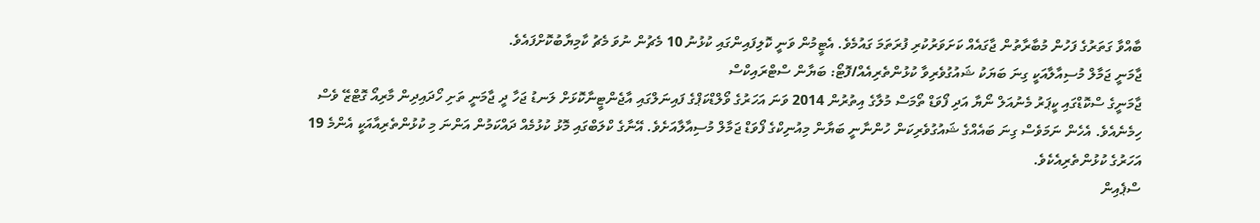ބާއްވާ ގަތަރުގެ ފަހުން މުބާރާތުން ޖާގައެއް ކަށަވަރުކުރި ފުރަތަމަ ގައުމެވެ. އެޓީމުން ވަނީ ކޮލިފައިންގައި ކުޅުނު 10 މެޗުން ނުވަ މެޗު ކާމިޔާބުކޮށްފައެވެ.
ޖާމަނީ ޖަމާލް މުސިއާލާއަކީ ގިނަ ބަޔަކު ޝައުގުވެރިވާ ކުޅުންތެރިއެއް/ފޮޓޯ: ބަޔާން ސްޓްރައިކްސް
ޖާމަނީގެ ސްކޮޑްގައި ކީޕަރު މެނުއަލް ނޯޔާ އަދި ފޯވަޑް ތޯމަސް މުލާގެ އިތުރުން 2014 ވަނަ އަހަރުގެ ވޯލްޑްކަޕްގެ ފައިނަލްގައި އާޖެންޓީނާކޮޅަށް ލަނޑު ޖަހާ ދީ ޖާމަނީ ތަށި ހޯދައިދިން މާރިއޯ ގޮޓްޒޭ ވެސް ހިމެނެއެވެ. އެހެން ނަމަވެސް ގިނަ ބައެއްގެ ޝައުގުވެރިކަން ހުންނާނީ ބަޔާން މިއުނިކްގެ ފޯވަޑް ޖަމާލް މުސިއާލާއަށެވެ. އޭނާގެ ކްލަބްގައި މޮޅު ކުޅުމެއް ދައްކަމުން އަންނަ މި ކުޅުންތެރިއާއަކީ އެންމެ 19 އަހަރުގެ ކުޅުންތެރިއެކެވެ.
ސްޕެއިން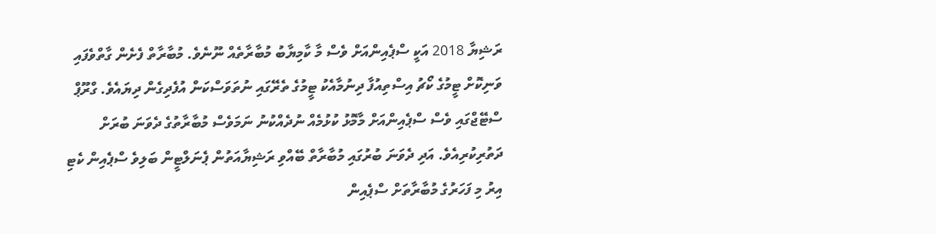ރަޝިޔާ 2018 އަކީ ސްޕެއިންއަށް ވެސް މާ ކާމިޔާބު މުބާރާތެއް ނޫނެވެ. މުބާރާތް ފެށެން ގާތްވެފައި ވަނިކޮށް ޓީމުގެ ކޯޗު އިސްތިއުފާ ދިނުމާއެކު ޓީމުގެ ތެރޭގައި ނުތަވަސްކަން އުފެދިގެން ދިޔައެވެ. ގްރޫޕް ސްޓޭޖްގައި ވެސް ސްޕެއިންއަށް މާމޮޅު ކުޅުމެއް ނުދެއްކުނު ނަމަވެސް މުބާރާތުގެ ދެވަނަ ބުރަށް ދަތުރިކުރިއެވެ. އަދި ދެވަނަ ބުރުގައި މުބާރާތް ބޭއްވި ރަޝިޔާއަތުން ޕެނަލްޓީން ބަލިވެ ސްޕެއިން ކެޓި އިރު މި ފަހަރުގެ މުބާރާތަށް ސްޕެއިން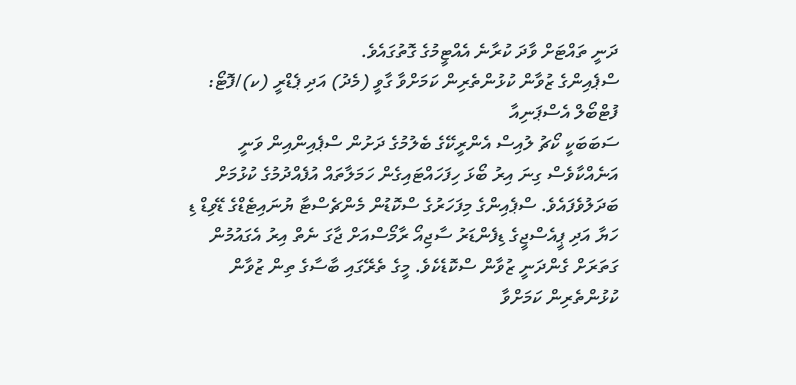ދަނީ ތައްޓަށް ވާދަ ކުރާނެ އެއްޓީމުގެ ގޮތުގައެވެ.
ސްޕެއިންގެ ޒުވާން ކުޅުންތެރިން ކަމަށްވާ ގާވީ (މެދު) އަދި ޕެޑްރީ (ކ)/ފޮޓޯ: ފުޓްބޯލް އެސްޕަނިއާ
ސަބަބަކީ ކޯޗު ލުއިސް އެންރީކޭގެ ބެލުމުގެ ދަށުން ސްޕެއިންއިން ވަނީ އަނެއްކާވެސް ގިނަ އިރު ބޯޅަ ހިފަހައްޓައިގެން ހަމަލާތައް އުފެއްދުމުގެ ކުޅުމަށް ބަދަލުވެފައެވެ. ސްޕެއިންގެ މިފަހަރުގެ ސްކޮޑުން މެންޗެސްޓާ ޔުނައިޓެޑްގެ ޑޭވިޑް ޑި ހަޔާ އަދި ޕީއެސްޖީގެ ޑިފެންޑަރު ސާޖިއޯ ރާމޯސްއަށް ޖާގަ ނެތް އިރު އެގައުމުން ގަތަރަށް ގެންދަނީ ޒުވާން ސްކޮޑެކެވެ. މީގެ ތެރޭގައި ބާސާގެ ތިން ޒުވާން ކުޅުންތެރިން ކަމަށްވާ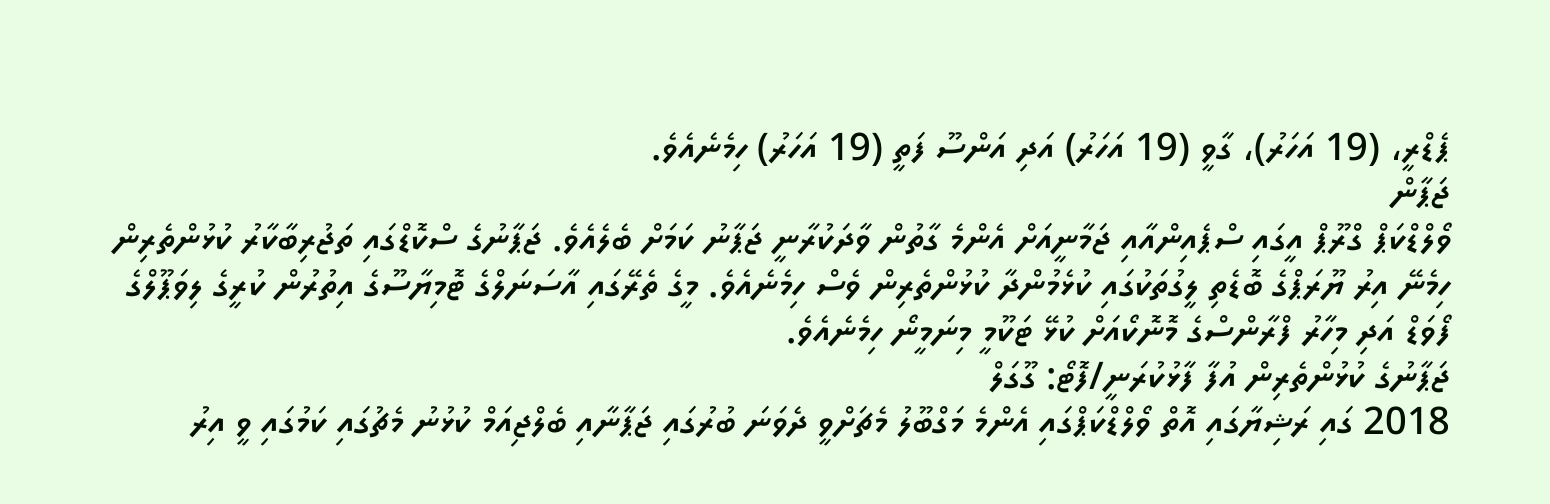ޕެޑްރީ، (19 އަހަރު)، ގާވީ (19 އަހަރު) އަދި އަންސޫ ފަތީ (19 އަހަރު) ހިމެނެއެވެ.
ޖަޕާން
ވޯލްޑްކަޕް ގްރޫޕް އީގައި ސްޕެއިންއާއި ޖަމާނީއަށް އެންމެ ގާތުން ވާދަކުރާނީ ޖަޕާނު ކަމަށް ބެލެއެވެ. ޖަޕާނުގެ ސްކޮޑްގައި ތަޖުރިބާކާރު ކުޅުންތެރިން ހިމެނޭ އިރު ޔޫރަޕްގެ ބޮޑެތި ލީގުތަކުގައި ކުޅެމުންދާ ކުޅުންތެރިން ވެސް ހިމެނެއެވެ. މީގެ ތެރޭގައި އާސަނަލްގެ ޓޮމިޔާސޫގެ އިތުރުން ކުރީގެ ލިވަޕޫލްގެ ފޯވަޑް އަދި މިހާރު ފްރާންސްގެ މޮނޮކޯއަށް ކުޅޭ ޓަކޫމީ މިނަމީނޯ ހިމެނެއެވެ.
ޖަޕާނުގެ ކުޅުންތެރިން އުފާ ފާޅުކުރަނީ/ފޮޓޯ: ގޫގަލް
2018 ގައި ރަޝިޔާގައި އޮތް ވޯލްޑްކަޕްގައި އެންމެ މަގްބޫލު މެޗަށްވީ ދެވަނަ ބުރުގައި ޖަޕާނާއި ބެލްޖިއަމް ކުޅުނު މެޗުގައި ކަމުގައި ވީ އިރު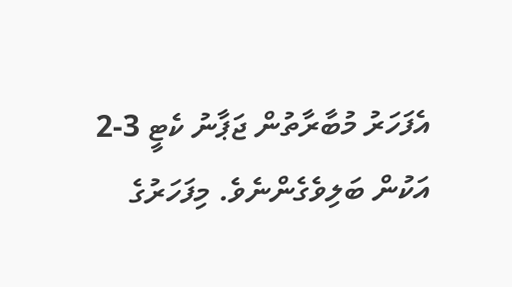އެފަހަރު މުބާރާތުން ޖަޕާނު ކެޓީ 3-2 އަކުން ބަލިވެގެންނެވެ. މިފަހަރުގެ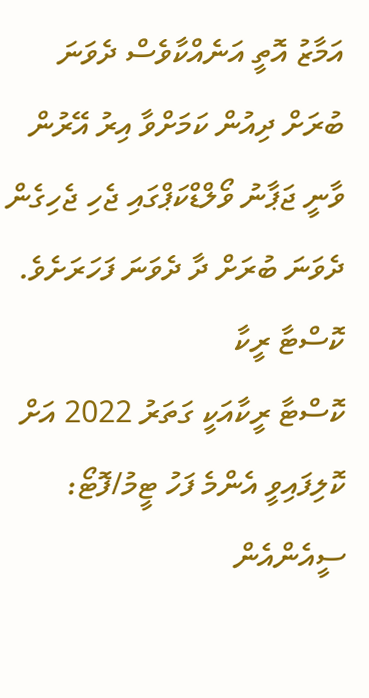އަމާޒު އޮތީ އަނެއްކާވެސް ދެވަނަ ބުރަށް ދިއުން ކަމަށްވާ އިރު އޭރުން ވާނީ ޖަޕާނު ވޯލްޑްކަޕްގައި ޖެހި ޖެހިގެން ދެވަނަ ބުރަށް ދާ ދެވަނަ ފަހަރަށެވެ.
ކޮސްޓާ ރީކާ
ކޮސްޓާ ރީކާއަކީ ގަތަރު 2022 އަށް ކޮލިފައިވީ އެންމެ ފަހު ޓީމު/ފޮޓޯ: ސީއެންއެން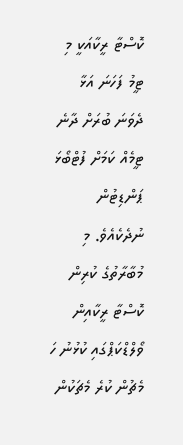ކޮސްޓާ ރީކާއަކީ މި ޓީމު ފަހަނަ އަޅާ ދެވަނަ ބުރަށް ދާނެ ޓީމެއް ކަމަށް ފުޓްބޯޅަ ޕަންޑިޓުން ނުދެކެއެވެ. މި މުބާރާތުގެ ކުރިން ކޮސްޓާ ރީކާއިން ވޯލްޑްކަޕްގައި ކުޅުނު ހަ މެޗުން ކުރެ މެޗަކުން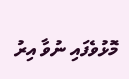މޮޅުވެފައި ނުވާ އިރު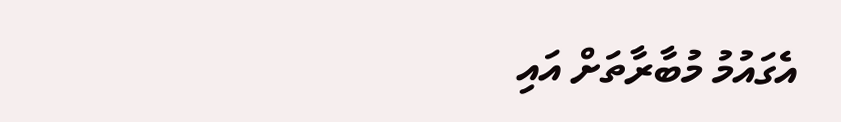އެގައުމު މުބާރާތަށް އައި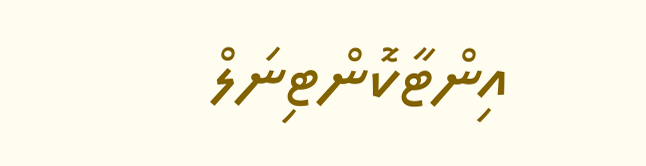އިންޓާކޮންޓިނަލް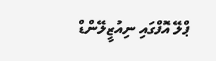ޕްލޭ އޮފްގައި ނިއުޒީލޭންޑް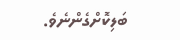ބަލިކޮށްގެންނެވެ.